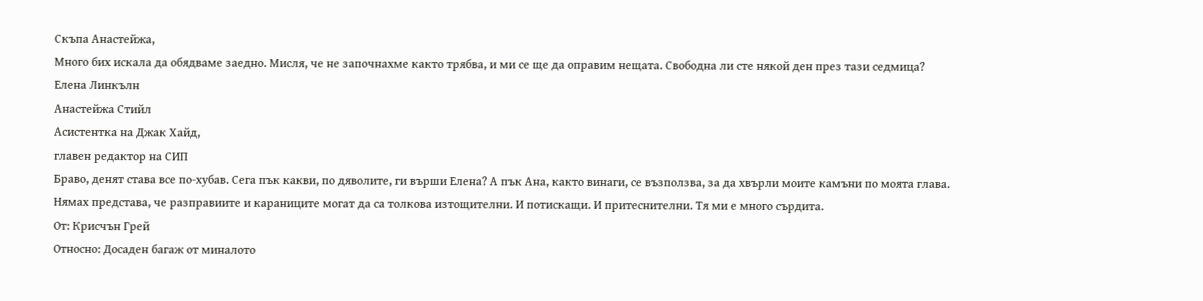Скъпа Анастейжа,
Много бих искала да обядваме заедно. Мисля, че не започнахме както трябва, и ми се ще да оправим нещата. Свободна ли сте някой ден през тази седмица?
Елена Линкълн
Анастейжа Стийл
Асистентка на Джак Хайд,
главен редактор на СИП
Браво, денят става все по-хубав. Сега пък какви, по дяволите, ги върши Елена? А пък Ана, както винаги, се възползва, за да хвърли моите камъни по моята глава.
Нямах представа, че разправиите и караниците могат да са толкова изтощителни. И потискащи. И притеснителни. Тя ми е много сърдита.
От: Крисчън Грей
Относно: Досаден багаж от миналото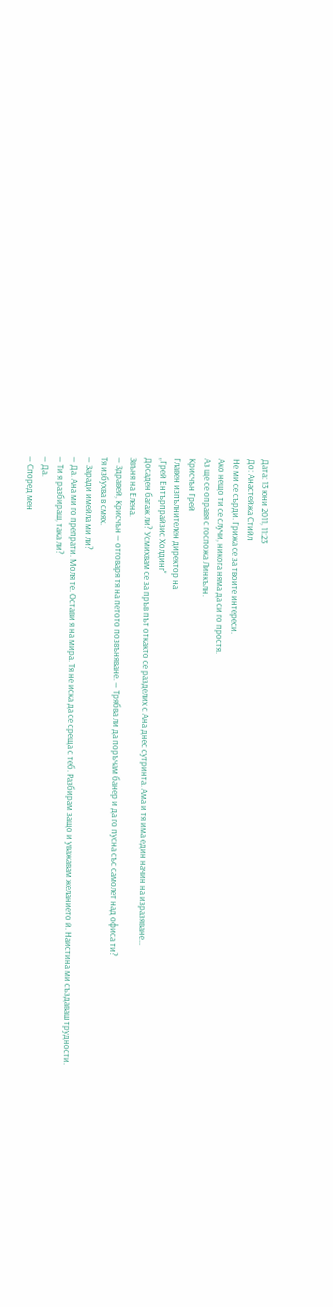Дата: 13 юни 2011, 11:23
До: Анастейжа Стийл
Не ми се сърди. Грижа се за твоите интереси.
Ако нещо ти се случи, никога няма да си го простя.
Аз ще се оправя с госпожа Линкълн.
Крисчън Грей
Главен изпълнителен директор на
„Грей Ентърпрайзис Холдинг"
Досаден багаж ли? Усмихвам се за пръв път откакто се разделих с Ана днес сутринта. Ама и тя има един начин на изразяване…
Звъня на Елена.
— Здравей, Крисчън — отговаря тя на петото позвъняване. — Трябва ли да поръчам банер и да го пусна със самолет над офиса ти?
Тя избухва в смях.
— Заради имейла ми ли?
— Да. Ана ми го препрати. Моля те. Остави я на мира. Тя не иска да се среща с теб. Разбирам защо и уважавам желанието й. Наистина ми създаваш трудности.
— Ти я разбираш, така ли?
— Да.
— Според мен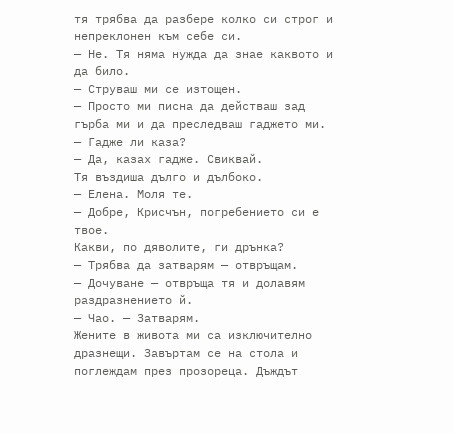тя трябва да разбере колко си строг и непреклонен към себе си.
— Не. Тя няма нужда да знае каквото и да било.
— Струваш ми се изтощен.
— Просто ми писна да действаш зад гърба ми и да преследваш гаджето ми.
— Гадже ли каза?
— Да, казах гадже. Свиквай.
Тя въздиша дълго и дълбоко.
— Елена. Моля те.
— Добре, Крисчън, погребението си е твое.
Какви, по дяволите, ги дрънка?
— Трябва да затварям — отвръщам.
— Дочуване — отвръща тя и долавям раздразнението й.
— Чао. — Затварям.
Жените в живота ми са изключително дразнещи. Завъртам се на стола и поглеждам през прозореца. Дъждът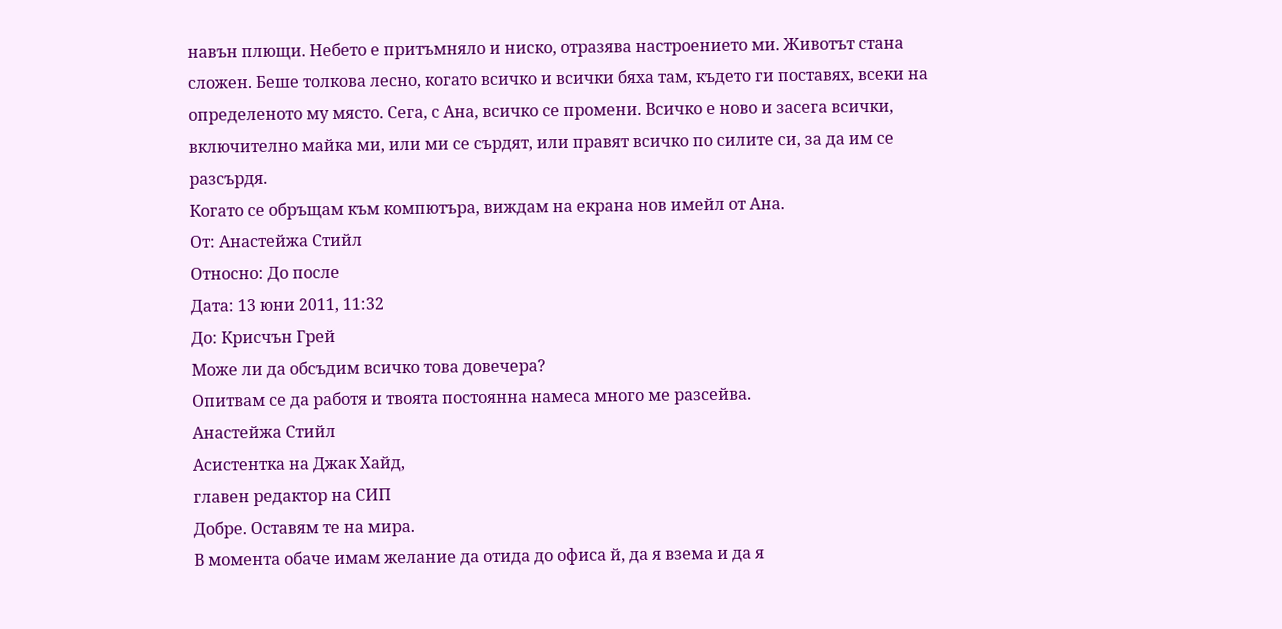навън плющи. Небето е притъмняло и ниско, отразява настроението ми. Животът стана сложен. Беше толкова лесно, когато всичко и всички бяха там, където ги поставях, всеки на определеното му място. Сега, с Ана, всичко се промени. Всичко е ново и засега всички, включително майка ми, или ми се сърдят, или правят всичко по силите си, за да им се разсърдя.
Когато се обръщам към компютъра, виждам на екрана нов имейл от Ана.
От: Анастейжа Стийл
Относно: До после
Дата: 13 юни 2011, 11:32
До: Крисчън Грей
Може ли да обсъдим всичко това довечера?
Опитвам се да работя и твоята постоянна намеса много ме разсейва.
Анастейжа Стийл
Асистентка на Джак Хайд,
главен редактор на СИП
Добре. Оставям те на мира.
В момента обаче имам желание да отида до офиса й, да я взема и да я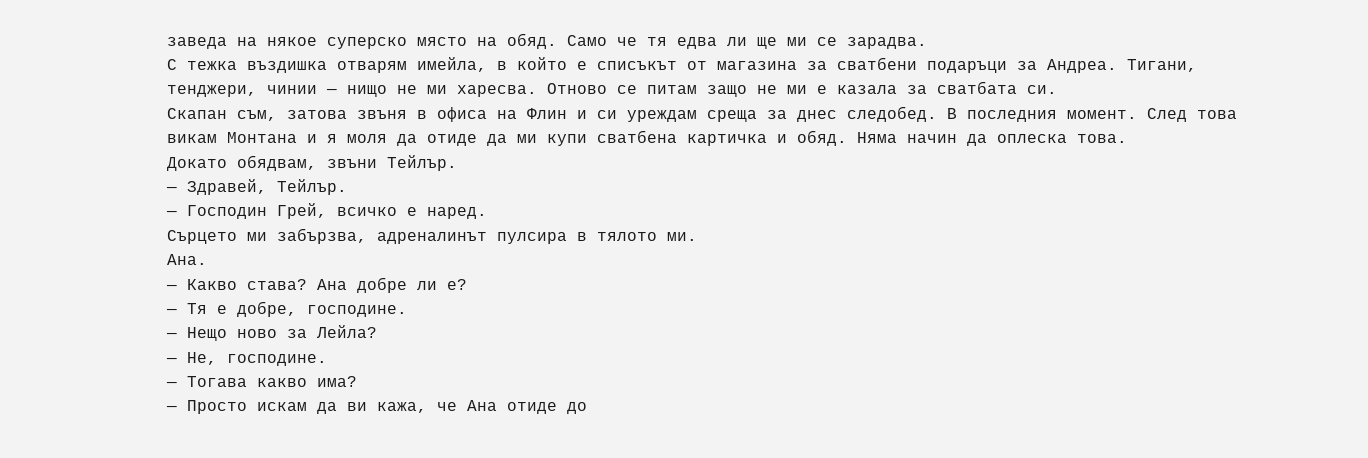заведа на някое суперско място на обяд. Само че тя едва ли ще ми се зарадва.
С тежка въздишка отварям имейла, в който е списъкът от магазина за сватбени подаръци за Андреа. Тигани, тенджери, чинии — нищо не ми харесва. Отново се питам защо не ми е казала за сватбата си.
Скапан съм, затова звъня в офиса на Флин и си уреждам среща за днес следобед. В последния момент. След това викам Монтана и я моля да отиде да ми купи сватбена картичка и обяд. Няма начин да оплеска това.
Докато обядвам, звъни Тейлър.
— Здравей, Тейлър.
— Господин Грей, всичко е наред.
Сърцето ми забързва, адреналинът пулсира в тялото ми.
Ана.
— Какво става? Ана добре ли е?
— Тя е добре, господине.
— Нещо ново за Лейла?
— Не, господине.
— Тогава какво има?
— Просто искам да ви кажа, че Ана отиде до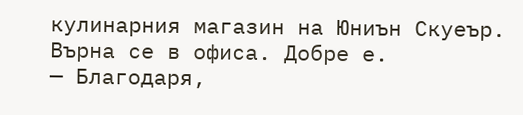кулинарния магазин на Юниън Скуеър. Върна се в офиса. Добре е.
— Благодаря,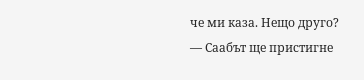че ми каза. Нещо друго?
— Саабът ще пристигне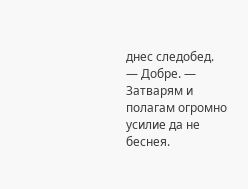днес следобед.
— Добре. — Затварям и полагам огромно усилие да не беснея.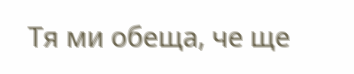Тя ми обеща, че ще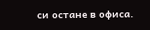си остане в офиса.